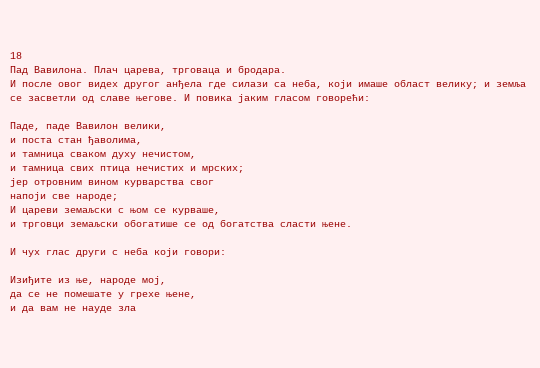18
Пад Вавилона. Плач царева, трговаца и бродара.
И после овог видех другог анђела где силази са неба, који имаше област велику; и земља се засветли од славе његове. И повика јаким гласом говорећи:

Паде, паде Вавилон велики,
и поста стан ђаволима,
и тамница сваком духу нечистом,
и тамница свих птица нечистих и мрских;
јер отровним вином курварства свог
напоји све народе;
И цареви земаљски с њом се курваше,
и трговци земаљски обогатише се од богатства сласти њене.

И чух глас други с неба који говори:

Изиђите из ње, народе мој,
да се не помешате у грехе њене,
и да вам не науде зла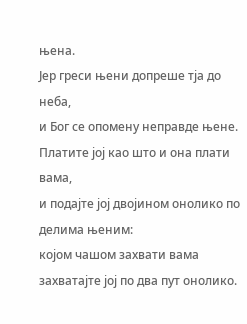њена.
Јер греси њени допреше тја до неба,
и Бог се опомену неправде њене.
Платите јој као што и она плати вама,
и подајте јој двојином онолико по делима њеним:
којом чашом захвати вама
захватајте јој по два пут онолико.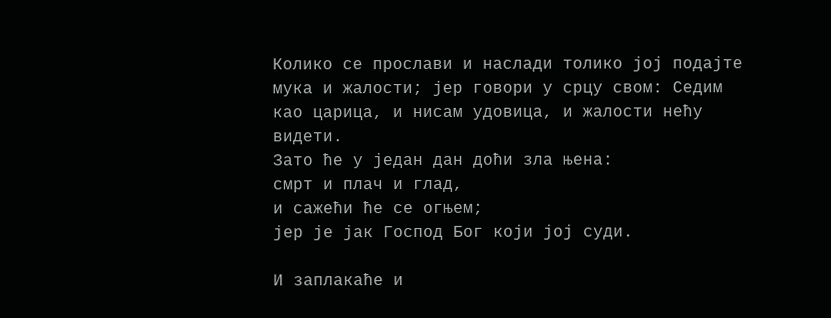Колико се прослави и наслади толико јој подајте мука и жалости; јер говори у срцу свом: Седим као царица, и нисам удовица, и жалости нећу видети.
Зато ће у један дан доћи зла њена:
смрт и плач и глад,
и сажећи ће се огњем;
јер је јак Господ Бог који јој суди.

И заплакаће и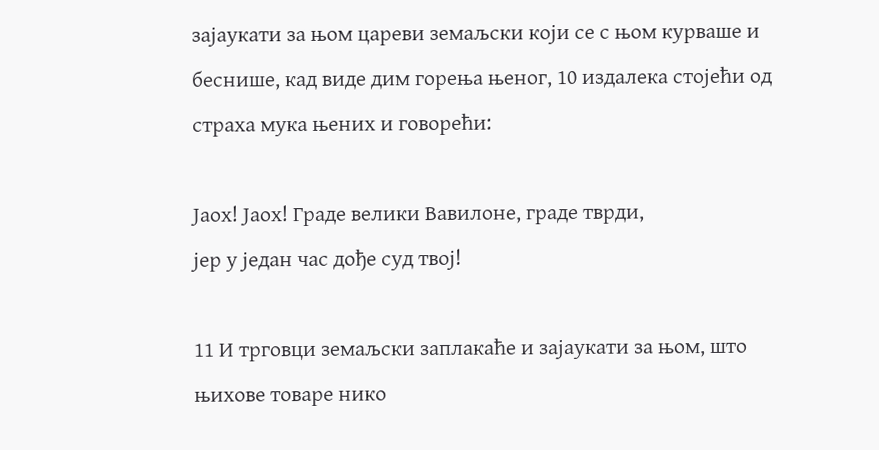зајаукати за њом цареви земаљски који се с њом курваше и беснише, кад виде дим горења њеног, 10 издалека стојећи од страха мука њених и говорећи:

Јаох! Јаох! Граде велики Вавилоне, граде тврди,
јер у један час дође суд твој!

11 И трговци земаљски заплакаће и зајаукати за њом, што њихове товаре нико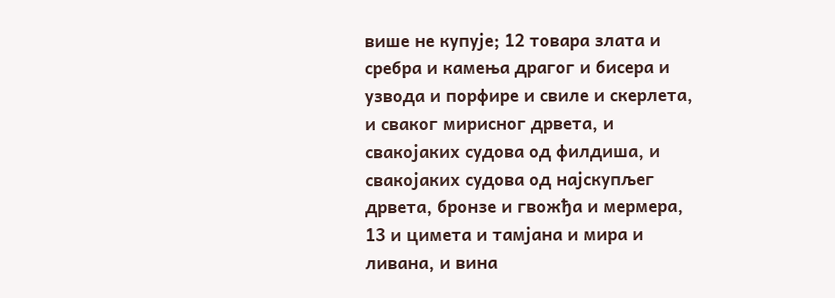више не купује; 12 товара злата и сребра и камења драгог и бисера и узвода и порфире и свиле и скерлета, и сваког мирисног дрвета, и свакојаких судова од филдиша, и свакојаких судова од најскупљег дрвета, бронзе и гвожђа и мермера, 13 и цимета и тамјана и мира и ливана, и вина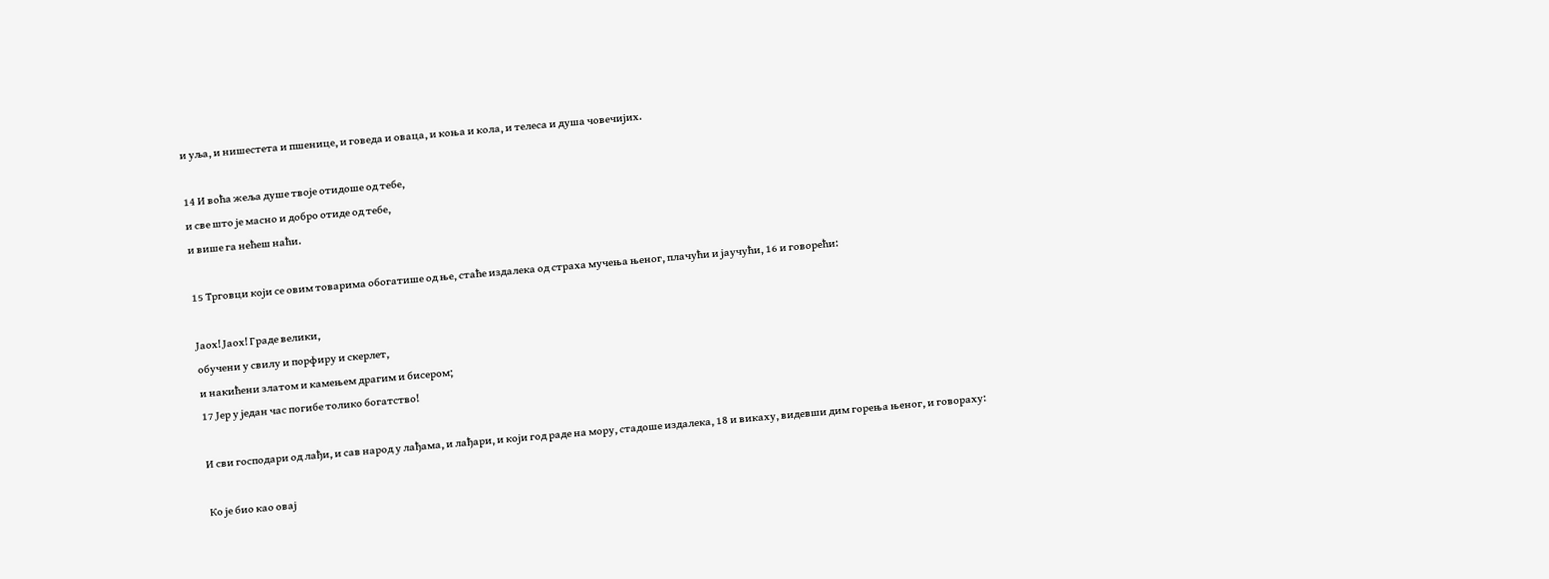и уља, и нишестета и пшенице, и говеда и оваца, и коња и кола, и телеса и душа човечијих.

14 И воћа жеља душе твоје отидоше од тебе,
и све што је масно и добро отиде од тебе,
и више га нећеш наћи.

15 Трговци који се овим товарима обогатише од ње, стаће издалека од страха мучења њеног, плачући и јаучући, 16 и говорећи:

Јаох! Јаох! Граде велики,
обучени у свилу и порфиру и скерлет,
и накићени златом и камењем драгим и бисером;
17 Јер у један час погибе толико богатство!

И сви господари од лађи, и сав народ у лађама, и лађари, и који год раде на мору, стадоше издалека, 18 и викаху, видевши дим горења њеног, и говораху:

Ко је био као овај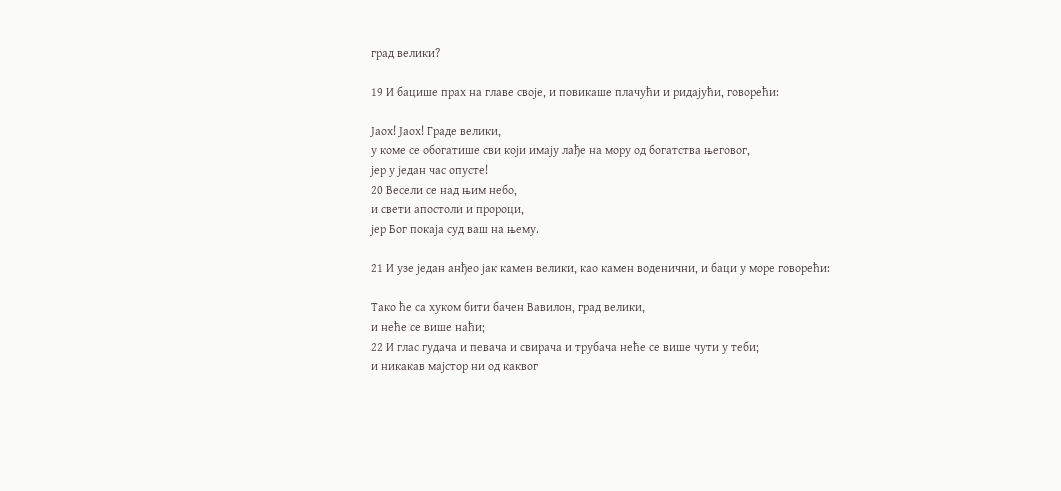град велики?

19 И бацише прах на главе своје, и повикаше плачући и ридајући, говорећи:

Јаох! Јаох! Граде велики,
у коме се обогатише сви који имају лађе на мору од богатства његовог,
јер у један час опусте!
20 Весели се над њим небо,
и свети апостоли и пророци,
јер Бог покаја суд ваш на њему.

21 И узе један анђео јак камен велики, као камен воденични, и баци у море говорећи:

Тако ће са хуком бити бачен Вавилон, град велики,
и неће се више наћи;
22 И глас гудача и певача и свирача и трубача неће се више чути у теби;
и никакав мајстор ни од каквог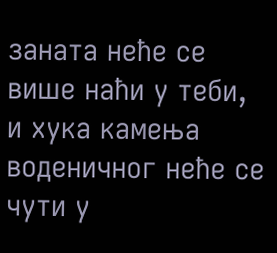заната неће се више наћи у теби,
и хука камења воденичног неће се чути у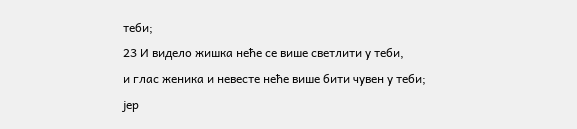теби;
23 И видело жишка неће се више светлити у теби,
и глас женика и невесте неће више бити чувен у теби;
јер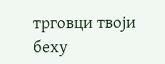трговци твоји беху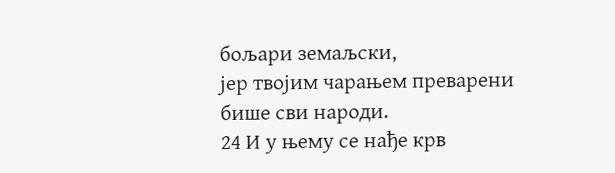бољари земаљски,
јер твојим чарањем преварени бише сви народи.
24 И у њему се нађе крв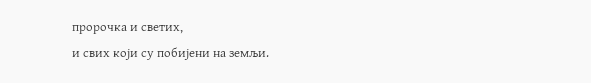пророчка и светих,
и свих који су побијени на земљи.